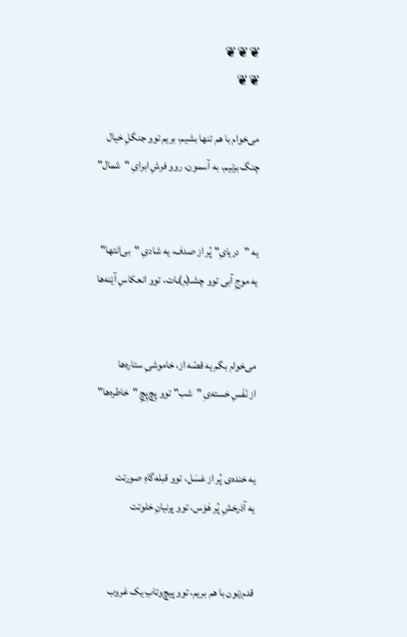❦❦❦
❦❦

می‌خوام با هم تنها بشیم، بریم توو جنگلِ خیال
چنگ بزنیم، به آسمون، روو فرشِ ابرایِ "شمال"


یه "دریایِ" پُر از صدف، یه شادیِ "بی‌انتها"
یه موجِ آبی توو چشـ(م)ـات، توو انعکاسِ آیْنه‌ها


می‌خوام بگم یه قصّه از، خاموشیِ ستاره‌ها
از نَفَسِ خسته‌یِ "شب" توو پِچ‌پِچِ "خاطره‌ها"


یه خنده‌ی پُر از عَسَل، توو قبله‌گاهِ صورتت
یه آذرخشِ پُر هَوَس، توو پرنیانِ خلوتت


قدم‌زنون با هم بریم، توو پیچ‌وتابِ یک غروب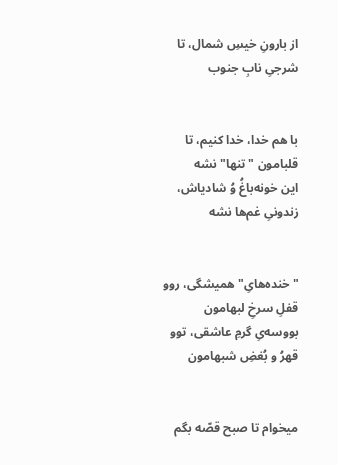از بارونِ خیسِ شمال، تا شرجیِ نابِ جنوب


با هم خدا، خدا کنیم، تا قلبامون "تنها" نشه
این خونه‌باغُ وُ شادیاش، زندونیِ غم‌ها نشه


"خنده‌هایِ" همیشگی، روو قفلِ سرخِ لبهامون
بووسه‌یِ گرمِ عاشقی، توو قهرُ و بُغضِ شبهامون


میخوام تا صبح قصّه بگم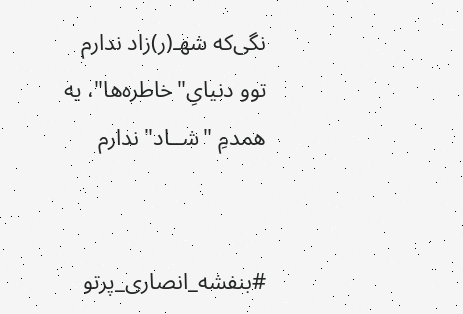نگی‌که شهـ(ر)زاد ندارم
توو دنیایِ"خاطره‌ها"، یه همدمِ "شــاد" ندارم


#بنفشه_انصاری_پرتو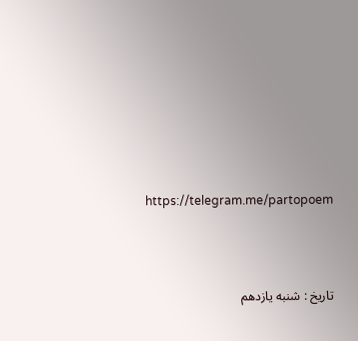https://telegram.me/partopoem



تاريخ : شنبه یازدهم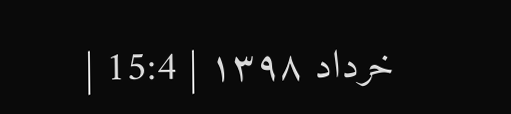خرداد ۱۳۹۸ | 15:4 |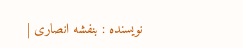نویسنده : بنفشه انصاری |